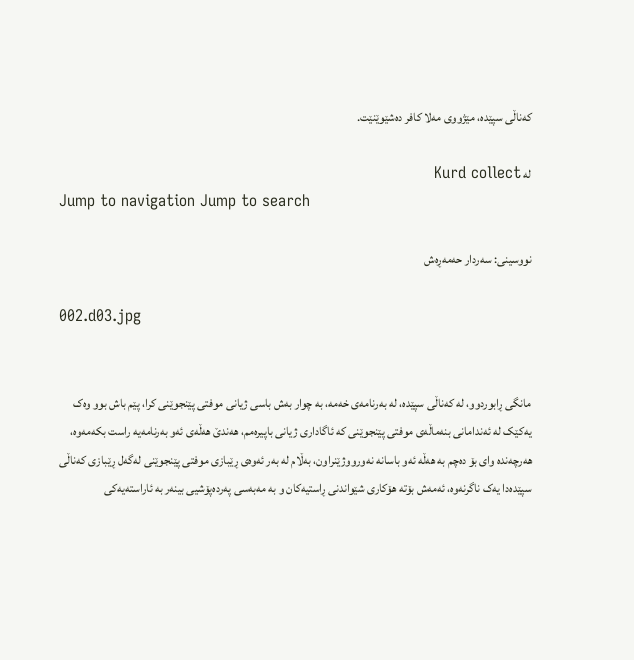کەناڵی سپێدە، مێژووی مەلا کافر دەشێوێنێت.

لە Kurd collect
Jump to navigation Jump to search

نووسینی: سەردار حەمەڕەش

002.d03.jpg


مانگی ڕابوردوو، لە کەناڵی سپێدە، لە بەرنامەی خەمە، بە چوار بەش باسی ژیانی موفتی پێنجوێنی کرا، پێم باش بوو وەک یەکێک لە ئەندامانی بنەماڵەی موفتی پێنجوێنی کە ئاگاداری ژیانی باپیرەمم، هەندێ هەڵەی ئەو بەرنامەیە راست بکەمەوە، هەرچەندە وای بۆ دەچم بە هەڵە ئەو باسانە نەورووژێنراون، بەڵام لە بەر ئەوەی ڕێبازی موفتی پێنجوێنی لەگەل ڕێبازی کەناڵی سپێدەدا یەک ناگرنەوە، ئەمەش بۆتە هۆکاری شێواندنی ڕاستیەکان و بە مەبەسی پەردەپۆشیی بینەر بە ئاراستەیەکی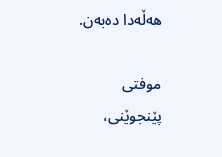هەڵەدا دەبەن.

موفتی پێنجوێنی،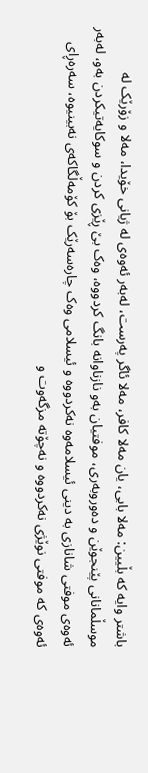باشتر وایە کە بڵیین: مەلا بابی، یان مەلا کافر، مەلا ئاگر پەرست، لەبەر ئەوەی لە ژیانی خۆیدا، مەلا و زۆرێک لە موسڵمانانی پێنجوێن و دەوروبەری، موفتیان بەو نازناوانە بانگ کردووە، وەک بێ ڕێزی کردن و سوکایەتیکردن بەو، لەبەر ئەوەی موفتی شانازی بە دینی ئیسلامەوە نەکردووە و ئیسلامی وەک چارەسەرێک بۆ کۆمەڵگاکەی نەبینیوە، سەرەڕای ئەوەی کە موفتی نوێژی نەکردووە و نەچۆتە مزگەوت و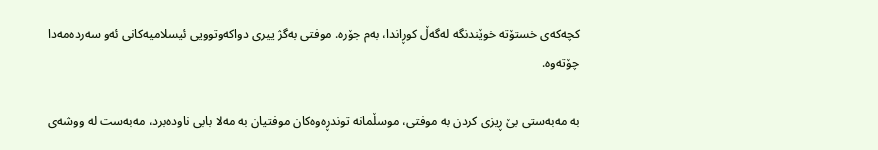کچەکەی خستۆتە خوێندنگە لەگەڵ کوڕاندا، بەم جۆرە. موفتی بەگژ ییری دواکەوتوویی ئیسلامیەکانی ئەو سەردەمەدا چۆتەوە.

بە مەبەستی بێ ڕیزی کردن بە موفتی، موسڵمانە توندڕەوەکان موفتیان بە مەلا بابی ناودەبرد، مەبەست لە ووشەی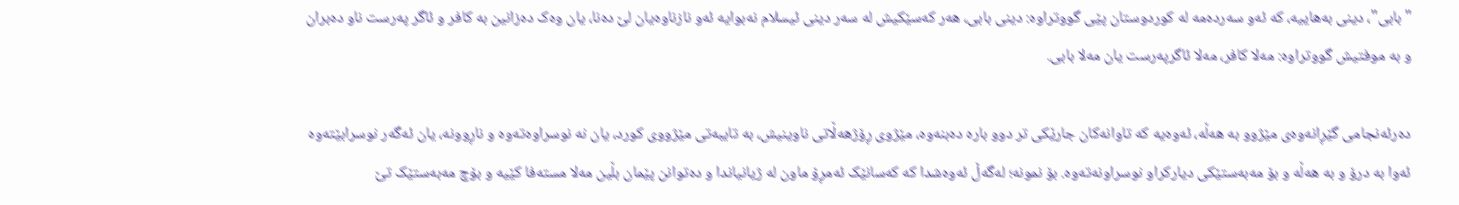"بابی"، دینی بەهاییە، کە ئەو سەردەمە لە کوردوستان پێی گووتراوە: دینی بابی، هەر کەسێکیش لە سەر دینی ئیسلام نەبوایە ئەو نازناوەیان لێ دەنا، یان وەک دەزانین بە کافر و ئاگر پەرست ناو دەبران و بە موفتیش گووتراوە: مەلا کافر، مەلا ئاگرپەرست یان مەلا بابی.

دەرئەنجامی گێڕانەوەی مێژوو بە هەڵە، ئەوەیە کە تاوانەکان جارێکی تر دوو بارە دەبنەوە، مێژوی ڕۆژهەڵاتی ناوینیش، بە تایبەتی مێژووی کورد، یان نە نوسراوەتەوە و ناڕوونە، یان ئەگەر نوسرابێتەوە ئەوا بە درۆ و بە هەڵە و بۆ مەبەستێکی دیارکراو نوسراونەتەوە. بۆ نمونە؛ لەگەڵ ئەوەشدا کە کەسانێک ئەمڕۆ ماون لە ژیانیاندا و دەتوانن پێمان بڵین مەلا مستەفا کێیە و بۆچ مەبەستێک تێ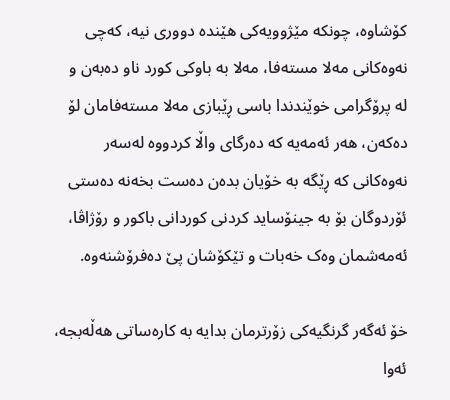کۆشاوە، چونکە مێژوویەکی هێندە دووری نیە، کەچی نەوەکانی مەلا مستەفا، مەلا بە باوکی کورد ناو دەبەن و لە پرۆگرامی خوێندندا باسی ڕێبازی مەلا مستەفامان لۆ دەکەن، هەر ئەمەیە کە دەرگای واڵا کردووە لەسەر نەوەکانی کە ڕێگە بە خۆیان بدەن دەست بخەنە دەستی ئۆردوگان بۆ بە جینۆساید کردنی کوردانی باکور و رۆژاڤا، ئەمەشمان وەک خەبات و تێکۆشان پێ دەفرۆشنەوە.

خۆ ئەگەر گرنگیەکی زۆرترمان بدایە بە کارەساتی هەڵەبجە، ئەوا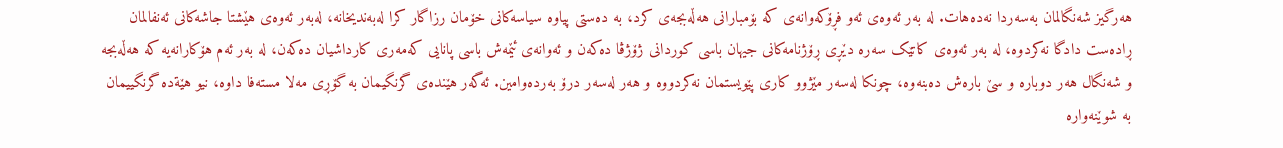هەرگیز شەنگالمان بەسەردا نەدەهات. لە بەر ئەوەی ئەو فڕۆکەوانەی کە بۆمبارانی هەڵەبجەی کرد، بە دەستی پیاوە سیاسەکانی خۆمان رزاگار کرا لەبەندیخانە، لەبەر ئەوەی هێشتا جاشەکانی ئەنفالمان ڕادەست دادگا نەکردوە، لە بەر ئەوەی کاتێک سەرە دێڕی ڕۆژنامەکانی جیهان باسی کوردانی ژۆژڤا دەکەن و ئەوانەی ئێمەش باسی پانایی کەمەری کارداشیان دەکەن، لە بەر ئەم هۆکارانەیە کە هەڵەبجە و شەنگال هەر دوبارە و سێ بارەش دەبنەوە، چونکا لەسەر مێژوو کاری پێویستمان نەکردووە و هەر لەسەر درۆ بەردەوامین. ئەگەر هێندەی گرنگیمان بە گۆڕی مەلا مستەفا داوە، نیو هێةدە گرنگییمان بە شوێنەوارە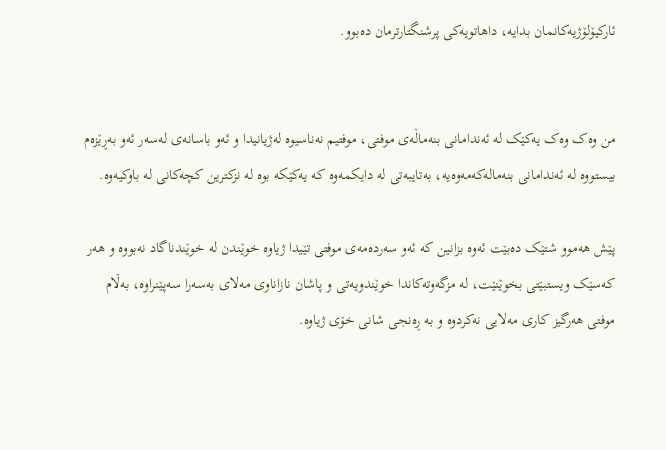ئارکیۆلۆژیەکانمان بدایە، داهاتویەکی پرشنگتارترمان دەبوو.


من وەک وەک یەکێک لە ئەندامانی بنەماڵەی موفتی، موفتیم نەناسیوە لەژیانیدا و ئەو باسانەی لەسەر ئەو بەڕێزەم بیستووە لە ئەندامانی بنەمالەکەمەوەیە، بەتایبەتی لە دایکمەوە کە یەکێکە بوە لە نزکترین کچەکانی لە باوکیەوە.

پێش هەموو شتێک دەبێت ئەوە بزانین کە ئەو سەردەمەی موفتی تێیدا ژیاوە خوێندن لە خوێندناگاد نەبووە و هەر کەسێک ویستبێتی بخوێنێت، لە مزگەوتەکاندا خوێندویەتی و پاشان نازاناوی مەلای بەسەرا سەپێنراوە، بەڵام موفتی هەرگیز کاری مەلایی نەکردوە و بە ڕەنجی شانی خۆی ژیاوە.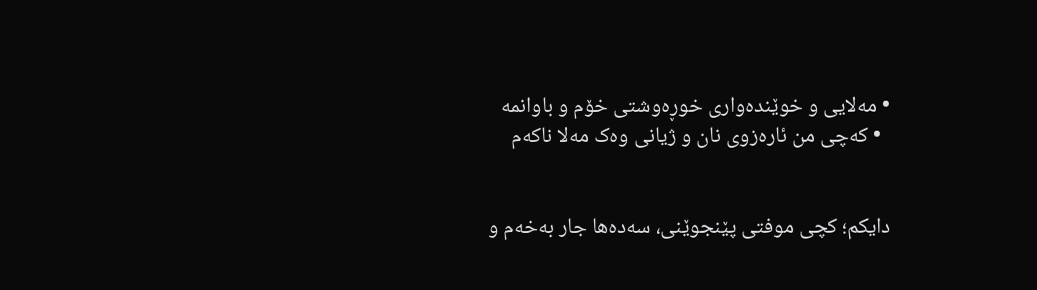• مەلایی و خوێندەواری خوڕەوشتی خۆم و باوانمە
  • کەچی من ئارەزوی نان و ژیانی وەک مەلا ناکەم


دایکم؛ کچی موفتی پێنجوێنی، سەدەها جار بەخەم و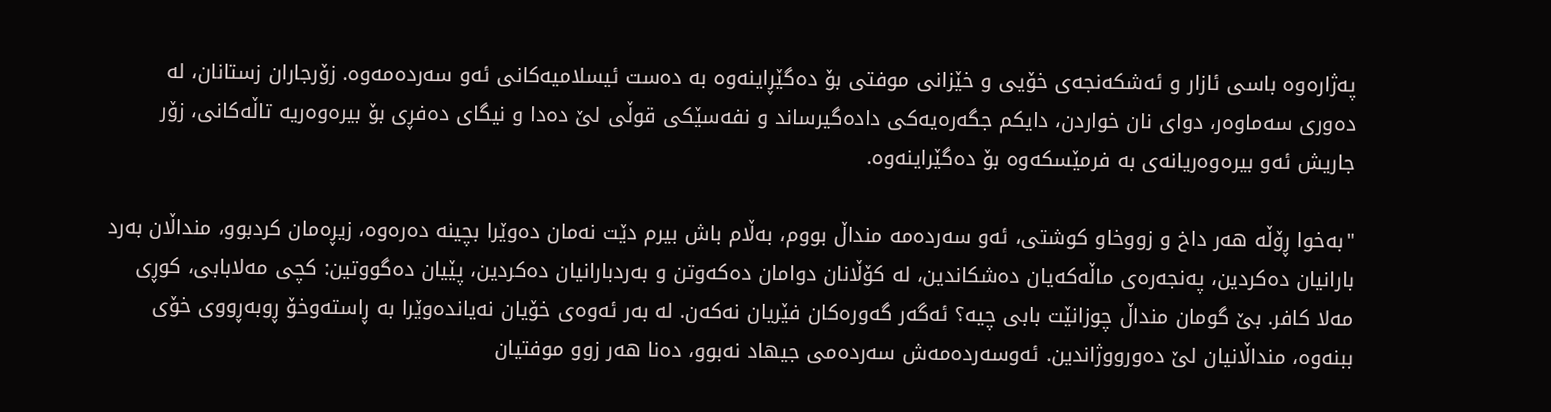پەژارەوە باسی ئازار و ئەشکەنجەی خۆیی و خێزانی موفتی بۆ دەگێڕاینەوە بە دەست ئیسلامیەکانی ئەو سەردەمەوە. زۆرجاران زستانان، لە دەوری سەماوەر، دوای نان خواردن، دایکم جگەرەیەکی دادەگیرساند و نفەسێکی قوڵی لێ دەدا و نیگای دەفڕی بۆ بیرەوەریە تاڵەکانی، زۆر جاریش ئەو بیرەوەریانەی بە فرمێسکەوە بۆ دەگێراینەوە.

"بەخوا ڕۆڵە هەر داخ و زووخاو کوشتی، ئەو سەردەمە منداڵ بووم، بەڵام باش بیرم دێت نەمان دەوێرا بچینە دەرەوە، زیڕەمان کردبوو، منداڵان بەرد بارانیان دەکردین، پەنجەرەی ماڵەکەیان دەشکاندین، لە کۆڵانان دوامان دەکەوتن و بەردبارانیان دەکردین، پێیان دەگووتین: کچی مەلابابی، کوڕی مەلا کافر. بێ گومان منداڵ چوزانێت بابی چیە؟ ئەگەر گەورەکان فێریان نەکەن. لە بەر ئەوەی خۆیان نەیاندەوێرا بە ڕاستەوخۆ ڕوبەڕووی خۆی ببنەوە، منداڵانیان لێ دەورووژاندین. ئەوسەردەمەش سەردەمی جیهاد نەبوو، دەنا هەر زوو موفتیان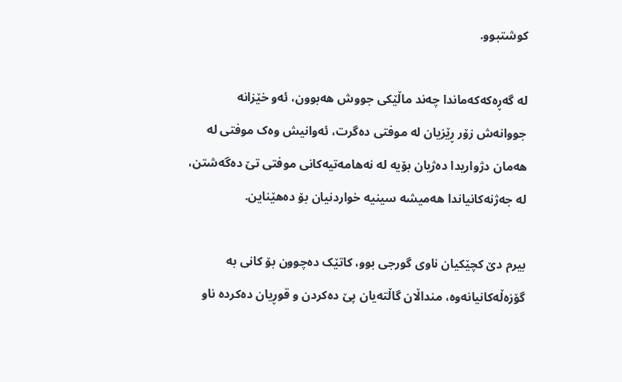کوشتبوو.

لە گەڕەکەکەماندا چەند ماڵێکی جووش هەبوون، ئەو خێزانە جووانەش زۆر ڕێزیان لە موفتی دەگرت، ئەوانیش وەک موفتی لە هەمان دژواریدا دەژیان بۆیە لە نەهامەتیەکانی موفتی تێ دەگەشتن، لە جەژنەکانیاندا هەمیشە سینیە خواردنیان بۆ دەهێناین.

بیرم دێ کچێکیان ناوی گورجی بوو، کاتێک دەچوون بۆ کانی بە گۆزەڵەکانیانەوە، منداڵان گاڵتەیان پێ دەکردن و قوڕیان دەکردە ناو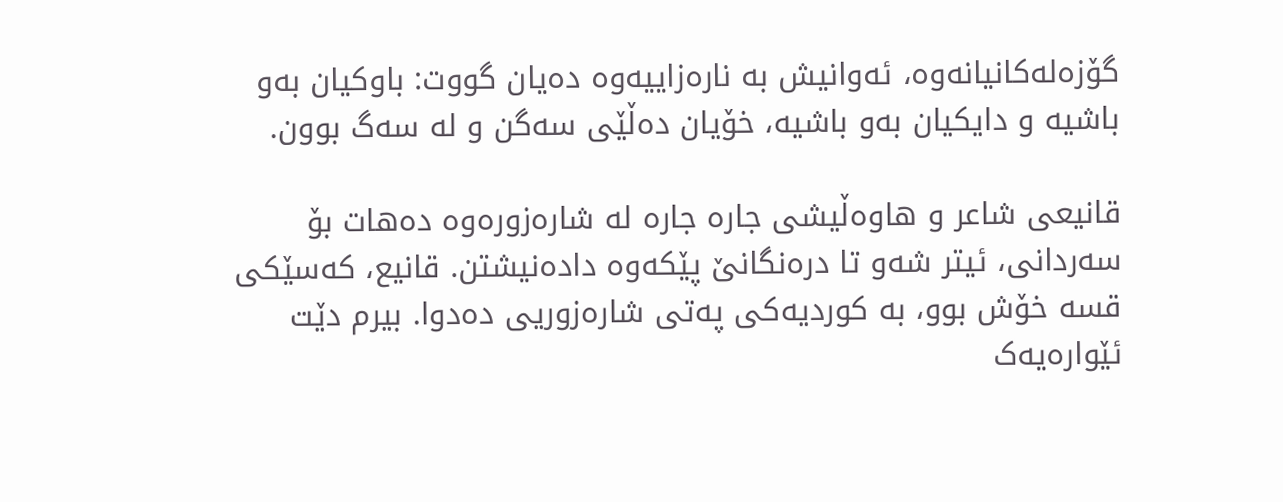گۆزەلەکانیانەوە، ئەوانیش بە نارەزاییەوە دەیان گووت: باوکیان بەو باشیە و دایکیان بەو باشیە، خۆیان دەڵێی سەگن و لە سەگ بوون.

قانیعی شاعر و هاوەڵیشی جارە جارە لە شارەزورەوە دەهات بۆ سەردانی، ئیتر شەو تا درەنگانێ پێکەوە دادەنیشتن. قانیع، کەسێکی قسە خۆش بوو، بە کوردیەکی پەتی شارەزوریی دەدوا. بیرم دێت ئێوارەیەک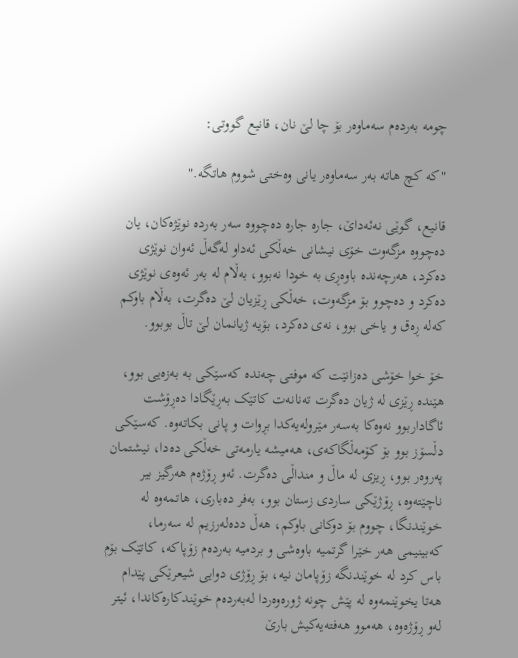چومە بەردەم سەماوەر بۆ چا لێ نان، قانیع گووتی:

"کە کچ هاتە بەر سەماوەر یانی وەختی شووم هاتگە."

قانیع، گوێی نەئەداێ، جارە جارە دەچووە سەر بەردە نوێژەکان، یان دەچووە مزگەوت خۆی نیشانی خەڵکی ئەداو لەگەڵ ئەوان نوێژی دەکرد، هەرچەندە باوەڕی بە خودا نەبوو، بەڵام لە بەر ئەوەی نوێژی دەکرد و دەچوو بۆ مزگەوت، خەڵکی ڕێزیان لێ دەگرت، بەڵام باوکم کەلە ڕەق و یاخی بوو، نەی دەکرد، بۆیە ژیانمان لێ تاڵ بوبوو.

خۆ خوا خۆشی دەزانێت کە موفتی چەندە کەسێکی بە بەزەیی بوو، هێندە ڕێزی لە ژیان دەگرت تەنانەت کاتێک بەڕێگادا دەڕۆشت ئاگاداربوو نەوەکا بەسەر مێرولەیەکدا بڕوات و پانی بکاتەوە. کەسێکی دڵسۆز بوو بۆ کۆمەڵگاکەی، هەمیشە یارمەتی خەڵکی دەدا، نیشتمان پەروەر بوو، ڕیزی لە ماڵ و منداڵی دەگرت. ئەو ڕۆژەم هەرگیز بیر ناچێتەوە، ڕۆژێکی ساردی زستان بوو، بەفر دەباری، هاتمەوە لە خوێندنگا، چووم بۆ دوکانی باوکم، هەڵ ددەلەرزیم لە سەرما، کەبینیمی هەر خێرا گرتمیە باوەشی و بردمیە بەردەم زۆپاکە، کاتێک بۆم باس کرد لە خوێندنگە زۆپامان نیە، بۆ ڕۆژی دوایی شیعرێکی پێدام هەتا یخوێنمەوە لە پێش چونە ژورەوەردا لەبەردەم خوێندکارەکاندا، ئیتر لەو ڕۆژەوە، هەموو هەفتەیەکیش بارێ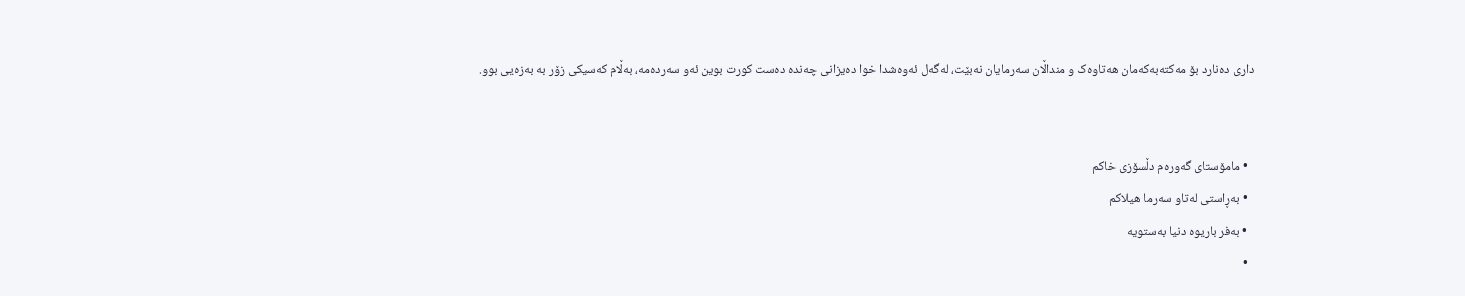داری دەنارد بۆ مەکتەبەکەمان هەتاوەک و منداڵان سەرمایان نەبێت، لەگەل ئەوەشدا خوا دەیزانی چەندە دەست کورت بوین ئەو سەردەمە، بەڵام کەسیکی زۆر بە بەزەیی بوو.


  • مامۆستای گەورەم دڵسۆزی خاکم
  • بەڕاستی لەتاو سەرما هیلاکم
  • بەفر باریوە دنیا بەستویە
  •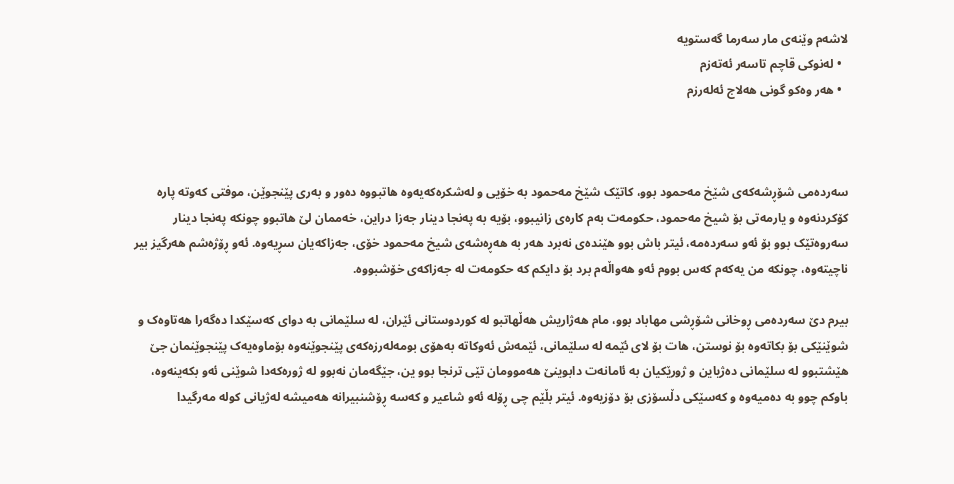لاشەم وێنەی مار سەرما گەستویە
  • لەنوکی قاچم تاسەر ئەتەزم
  • هەر وەکو گونی هەلاج ئەلەرزم



سەردەمی شۆڕشەکەی شێخ مەحمود بوو، کاتێک شێخ مەحمود بە خۆیی و لەشکرەکەیەوە هاتبووە دەور و بەری پێنجوێن، موفتی کەوتە پارە کۆکردنەوە و یارمەتی بۆ شیخ مەحمود، حکومەت بەم کارەی زانیبوو، بۆیە بە پەنجا دینار جەزا دراین، خەممان لێ هاتبوو چونکە پەنجا دینار سەروەتێک بوو بۆ ئەو سەردەمە، ئیتر باش بوو هێندەی نەبرد هەر بە هەڕەشەی شیخ مەحمود خۆی، جەزاکەیان سڕیەوە. ئەو ڕۆژەشم هەرگیز بیر ناچیتەوە، چونکە من یەکەم کەس بووم ئەو هەواڵەم برد بۆ دایکم کە حکومەت لە جەزاکەی خۆشبووە.

بیرم دێ سەردەمی ڕوخانی شۆڕشی مهاباد بوو، مام هەژاریش هەڵهاتبو لە کوردوستانی ئێران، لە سلێمانی بە دوای کەسێکدا دەگەرا هەتاوەک و شوێنێکی بۆ بکاتەوە بۆ نوستن، هات بۆ لای ئێمە لە سلێمانی، ئێمەش ئەوکاتە بەهۆی بومەلەرزەکەی پێنجوێنەوە بۆماوەیەک پێنجوێنمان جێ هێشتبوو لە سلێمانی دەژیاین و ژورێکیان بە ئامانەت دابوینێ هەموومان تێی ترنجا بوو ین، جێگەمان نەبوو لە ژورەکەدا شوێنی ئەو بکەینەوە، باوکم چوو بە دەمیەوە و کەسێکی دڵسۆزی بۆ دۆزیەوە. ئیتر بڵێم چی ڕۆلە ئەو شاعیر و کەسە ڕۆشنبیرانە هەمیشە لەژیانی کولە مەرگیدا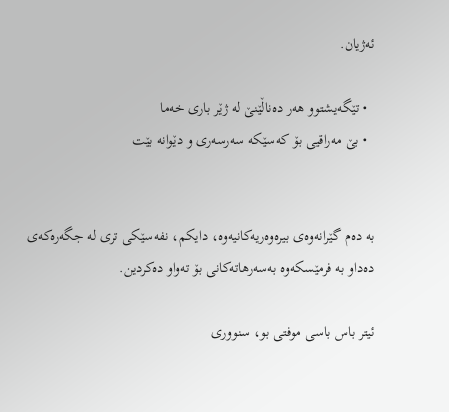ئەژیان.

  • تێگەیشتوو هەر دەناڵێنێ لە ژێر باری خەما
  • بێ مەراقیی بۆ کەسێکە سەرسەری و دێوانە بێت


بە دەم گێرانەوەی بیرەوەریەکانیەوە، دایکم، نفەسێکی تری لە جگەرەکەی دەداو بە فرمێسکەوە بەسەرهاتەکانی بۆ تەواو دەکردین.

ئیتر باس باسی موفتی بو، سنووری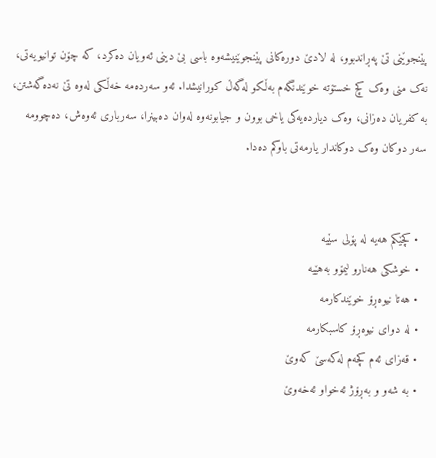پێنجوێنی تێ پەڕاندبوو، لە لادێ دورەکانی پێنجوێنیشەوە باسی بێ دینی ئەویان دەکرد، کە چۆن توانیویەتی، نەک منی وەک کچ خستۆتە خوێندنگەم بەڵکو لەگەڵ کورانیشدا. ئەو سەردەمە خەڵکی لەوە تێ نەدەگەشتن، بە کفریان دەزانی، وەک دیاردەیەکی یاخی بوون و جیابونەوە لەوان دەبینرا، سەرباری ئەوەش، دەچوومە سەر دوکان وەک دوکاندار یارمەتی باوکم دەدا.


  • کچێکم هەیە لە پۆلی سێیە
  • خوشکی هەنارو لیمۆو بەهێیە
  • هەتا نیوەڕۆ خوێندکارمە
  • لە دوای نیوەڕۆ کاسبکارمە
  • قەزای ئەم کچەم لەکەسێ کەوێ
  • بە شەو و بەڕۆژ ئەخواو ئەخەوێ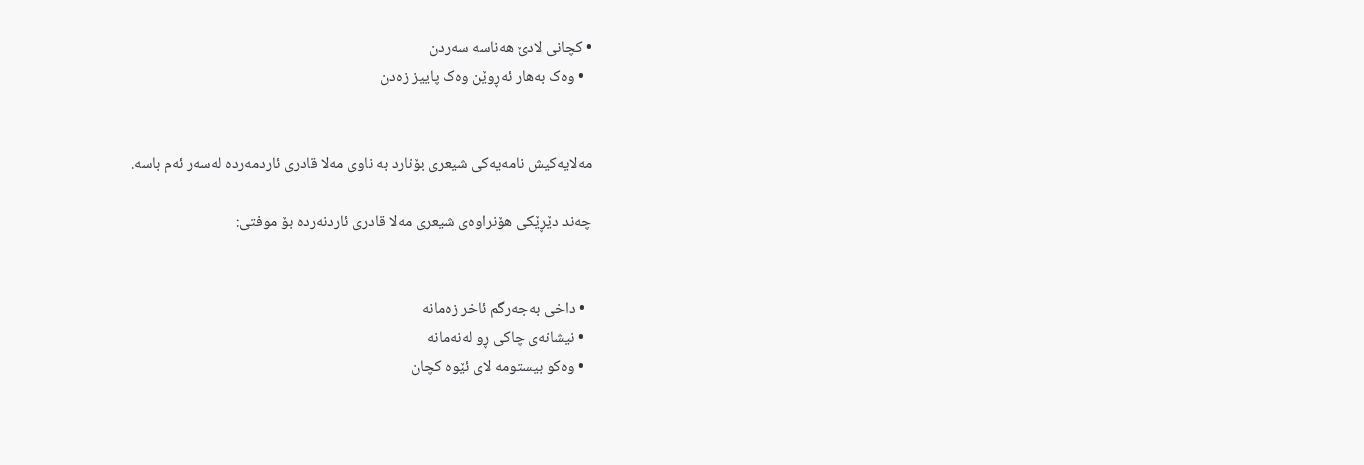• کچانی لادێ هەناسە سەردن
  • وەک بەهار ئەڕوێن وەک پاییز زەدن


مەلایەکیش نامەیەکی شیعری بۆنارد بە ناوی مەلا قادری ئاردمەردە لەسەر ئەم باسە.

چەند دێڕێکی هۆنراوەی شیعری مەلا قادری ئاردنەردە بۆ موفتی:


  • داخی بەجەرگم ئاخر زەمانە
  • نیشانەی چاکی ڕو لەنەمانە
  • وەکو بیستومە لای ئێوە کچان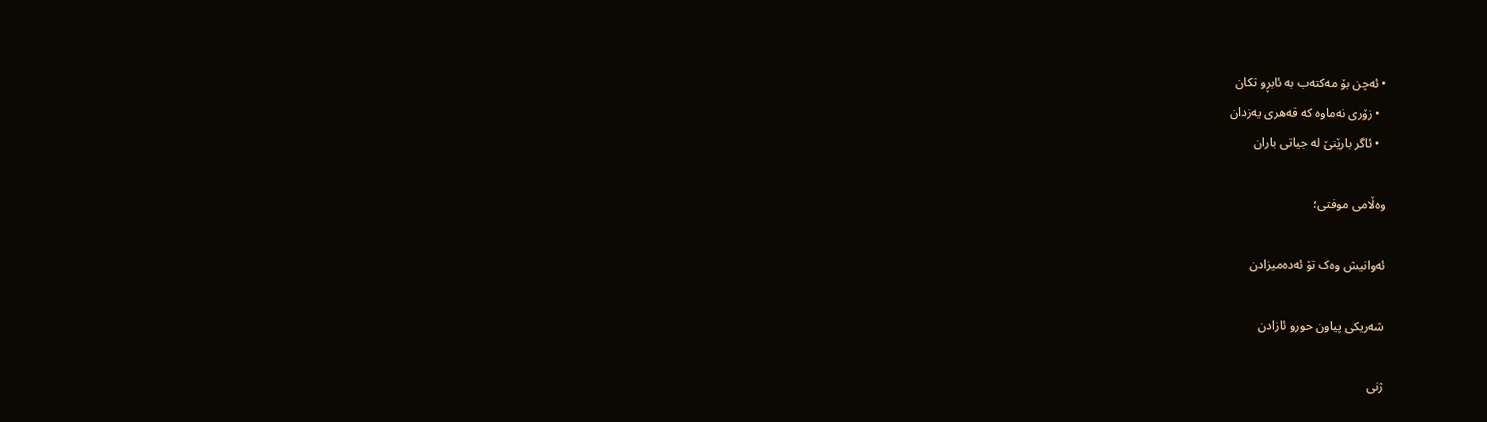• ئەچن بۆ مەکتەب بە ئابڕو تکان
  • زۆری نەماوە کە قەهری یەزدان
  • ئاگر بارێنێ لە جیاتی باران

وەڵامی موفتی؛

ئەوانیش وەک تۆ ئەدەمیزادن

شەریکی پیاون حورو ئازادن

ژنی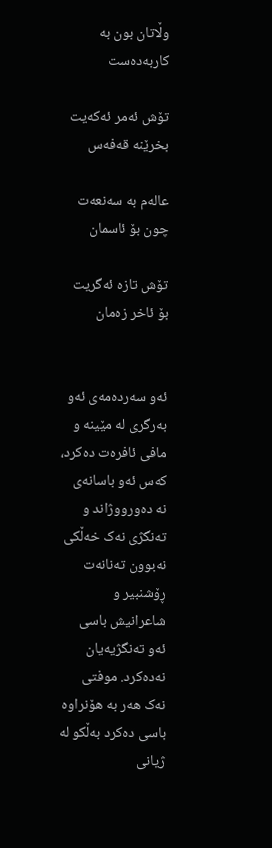وڵاتان بون بە کاربەدەست

تۆش ئەمر ئەکەیت بخرێنە قەفەس

عالەم بە سەنعەت چون بۆ ئاسمان

تۆش تازە ئەگریت بۆ ئاخر زەمان


ئەو سەردەمەی ئەو بەرگری لە مێینە و مافی ئافرەت دەکرد، کەس ئەو باسانەی نە دەورووژاند و تەنگژی نەک خەڵکی نەبوون تەنانەت ڕۆشنبیر و شاعرانیش باسی ئەو تەنگژیەیان نەدەکرد. موفتی نەک هەر بە هۆنراوە باسی دەکرد بەڵکو لە ژیانی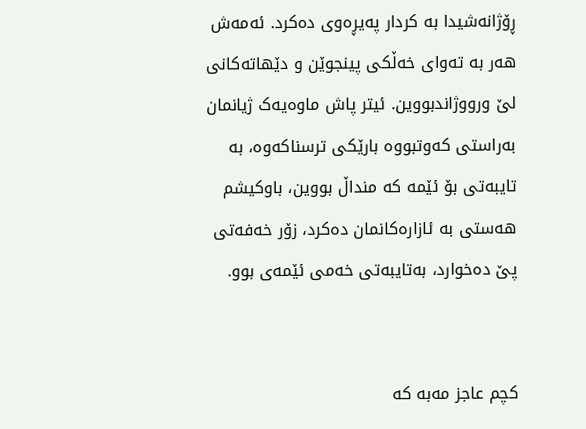ڕۆژانەشیدا بە کردار پەیڕەوی دەکرد. ئەمەش هەر بە تەوای خەڵکی پینجوێن و دێهاتەکانی لێ ورووژاندبووین. ئیتر پاش ماوەیەک ژیانمان بەراستی کەوتبووە بارێکی ترسناکەوە، بە تایبەتی بۆ ئێمە کە منداڵ بووین، باوکیشم هەستی بە ئازارەکانمان دەکرد، زۆر خەفەتی پێ دەخوارد، بەتایبەتی خەمی ئێمەی بوو.


کچم عاجز مەبە کە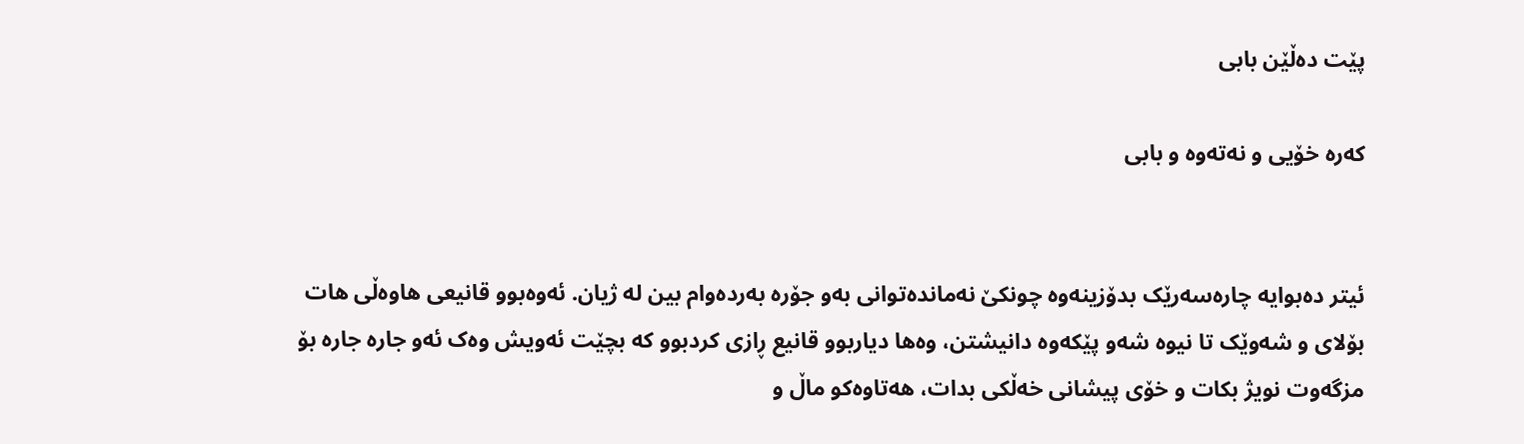پێت دەڵێن بابی

کەرە خۆیی و نەتەوە و بابی


ئیتر دەبوایە چارەسەرێک بدۆزینەوە چونکێ نەماندەتوانی بەو جۆرە بەردەوام بین لە ژیان. ئەوەبوو قانیعی هاوەڵی هات بۆلای و شەوێک تا نیوە شەو پێکەوە دانیشتن، وەها دیاربوو قانیع ڕازی کردبوو کە بچێت ئەویش وەک ئەو جارە جارە بۆ مزگەوت نویژ بکات و خۆی پیشانی خەڵکی بدات، هەتاوەکو ماڵ و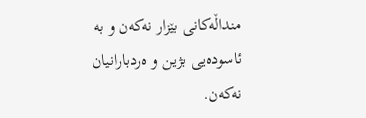منداڵەکانی بێزار نەکەن و بە ئاسودەیی بژین و ەردبارانیان نەکەن.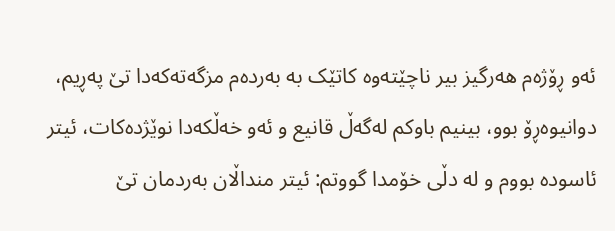ئەو ڕۆژەم هەرگیز بیر ناچێتەوە کاتێک بە بەردەم مزگەتەکەدا تێ پەڕیم، دوانیوەڕۆ بوو، بینیم باوکم لەگەڵ قانیع و ئەو خەڵکەدا نوێژدەکات، ئیتر ئاسودە بووم و لە دڵی خۆمدا گووتم: ئیتر منداڵان بەردمان تێ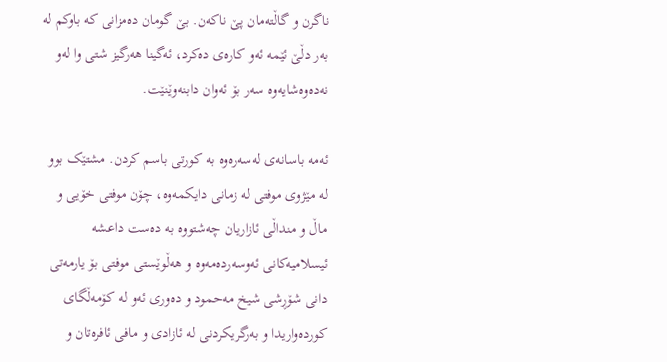ناگرن و گاڵتەمان پێ ناکەن. بێ گومان دەمزانی کە باوکم لە بەر دڵێ ئێمە ئەو کارەی دەکرد، ئەگینا هەرگیز شتی وا لەو نەدەوەشایەوە سەر بۆ ئەوان دابنەوێنێت.

ئەمە باسانەی لەسەرەوە بە کورتی باسم کردن. مشتێک بوو لە مێژوی موفتی لە زمانی دایکمەوە، چۆن موفتی خۆیی و ماڵ و منداڵی ئازاریان چەشتووە بە دەست داعشە ئیسلامیەکانی ئەوسەردەمەوە و هەڵوێستی موفتی بۆ یارمەتی دانی شۆڕشی شیخ مەحمود و دەوری ئەو لە کۆمەڵگای کوردەواریدا و بەرگریکردنی لە ئازادی و مافی ئافرەتان و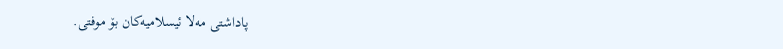پاداشتی مەلا ئیسلامیەکان بۆ موفتی.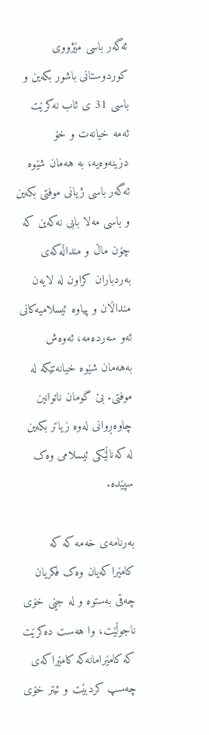ئەگەر باسی مێژووی کوردوستانی باشور بکەین و باسی 31 ی ئاب نەکرێت ئەمە خیانەت و خۆ دزینەوەیە، بە هەمان شێوە ئەگەر باسی ژیانی موفتی بکەین و باسی مەلا بابی نەکەین کە چۆن ماڵ و منداڵەکەی بەردباران کراون لە لایەن منداڵان و پیاوە ئیسلامیەکانی ئەو سەردەمە، ئەوەش بەهەمان شێوە خیانەتێکە لە موفتی. بێ گومان ناتوانین چاوەڕوانی لەوە زیاتر بکەین لە کەناڵێکی ئیسلامی وەک سپێدە.

بەرنامەی خەمە کە کە کامێراکەیان وەک فکریان چەقی بەستوە و لە جێی خۆی ناجوڵێت، وا هەست دەکرێت کە کامێرامانەکە کامێراکەی چەسپ کردبێت و ئیتر خۆی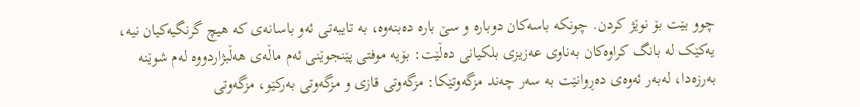چوو بێت بۆ نوێژ کردن. چونکە باسەکان دوبارە و سێ بارە دەبنەوە، بە تایبەتی ئەو باسانەی کە هیچ گرنگیەکیان نیە، یەکێک لە بانگ کراوەکان بەناوی عەزیزی بلکیانی دەڵێت: بۆیە موفتی پێنجوێنی ئەم ماڵەی هەڵبژاردووە لەم شوێنە بەرزەدا، لەبەر ئەوەی دەڕوانێت بە سەر چەند مزگەوتێکا: مزگەوتی قازی و مزگەوتی بەرکێو، مزگەوتی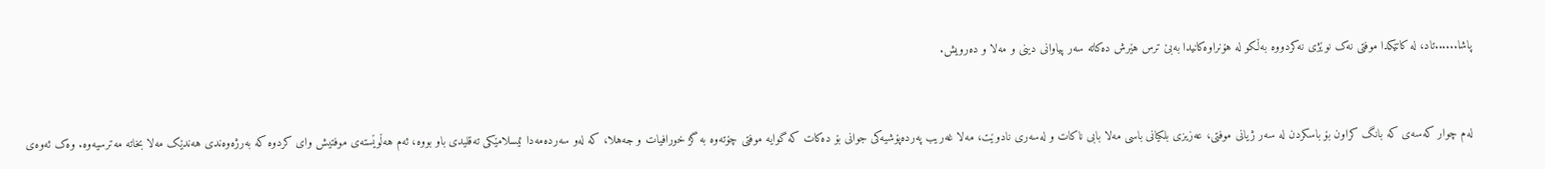پاشا......تاد، لە کاتێکدا موفتی نەک نوێژی نەکردووە بەڵکو لە هۆنراوەکانیدا بەبێ ترس هێرش دەکاتە سەر پیاوانی دینی و مەلا و دەرویش.


لەم چوار کەسەی کە بانگ کراون بۆ باسکردن لە سەر ژیانی موفتی، عەزیزی بلکیانی باسی مەلا بابی ناکات و لەسەری نادوێت، مەلا غەریب پەردەپۆشیەکی جوانی بۆ دەکات کە گوایە موفتی چۆتەوە بە گژ خورافیات و جەهلا، کە لەو سەردەمەدا ئیسلامێکی تەقلیدی باو بووە، ئەم هەڵوێستەی موفتیش وای کردوە کە بەرژەوەندی هەندێک مەلا بخاتە مەترسیەوە. وەک ئەوەی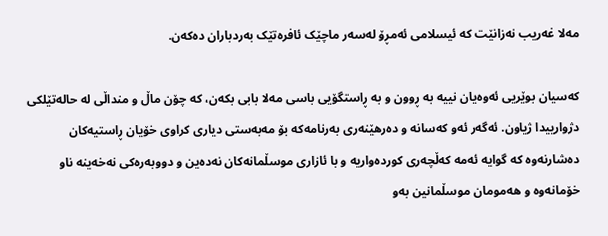مەلا غەریب نەزانێت کە ئیسلامی ئەمڕۆ لەسەر ماچێک ئافرەتێک بەردباران دەکەن.

کەسیان بوێریی ئەوەیان نییە بە ڕوون و بە ڕاستگۆیی باسی مەلا بابی بکەن، کە چۆن ماڵ و منداڵی لە حالەتێلکی دژوارییدا ژیاون. ئەگەر ئەو کەسانە و دەرهێنەری بەرنامەکە بۆ مەبەستی دیاری کراوی خۆیان ڕاستیەکان دەشارنەوە کە گوایە ئەمە کەڵچەری کوردەواریە و با ئازاری موسڵمانەکان نەدەین و دووبەرەکی نەخەینە ناو خۆمانەوە و هەمومان موسڵمانین بەو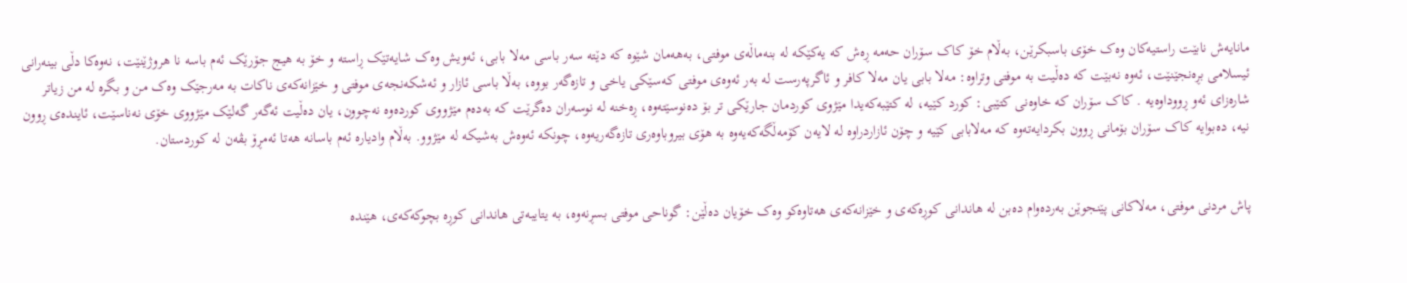مانایەش نابێت راستیەکان وەک خۆی باسبکرێن، بەڵام خۆ کاک سۆران حەمە ڕەش کە یەکێکە لە بنەماڵەی موفتی، بەهەمان شێوە کە دێتە سەر باسی مەلا بابی، ئەویش وەک شایەتێک ڕاستە و خۆ بە هیج جۆرێک ئەم باسە نا هروژێنێت، نەوەکا دڵی بینەرانی ئیسلامی بڕەنجێنێت، ئەوە نەبێت کە دەڵیت بە موفتی وتراوە: مەلا بابی یان مەلا کافر و ئاگرپەرست لە بەر ئەوەی موفتی کەسێکی یاخی و تازەگەر بووە، بەڵا باسی ئازار و ئەشکەنجەی موفتی و خێزانەکەی ناکات بە مەرجێک وەک من و بگرە لە من زیاتر شارەزای ئەو ڕووداوەیە . کاک سۆران کە خاوەنی کتێبی: کورد کێیە، لە کتێبەکەیدا مێژوی کوردمان جارێکی تر بۆ دەنوسێتەوە، ڕەخنە لە نوسەران دەگرێت کە بەدەم مێژووی کوردەوە نەچوون، یان دەڵیت ئەگەر گەلێک مێژووی خۆی نەناسێت، ئایندەی ڕوون نیە، دەبوایە کاک سۆران بۆمانی ڕوون بکردایەتەوە کە مەلابابی کێیە و چۆن ئازاردراوە لە لایەن کۆمەڵگەکەیەوە بە هۆی بیروباوەری تازەگەریەوە، چونکە ئەوەش بەشیکە لە مێژوو. بەڵام وادیارە ئەم باسانە هەتا ئەمڕۆ بڤەن لە کوردستان.


پاش مردنی موفتی، مەلاکانی پێنجوێن بەردەوام دەبن لە هاندانی کوڕەکەی و خێزانەکەی هەتاوەکو وەک خۆیان دەڵێن: گوناحی موفتی بسڕنەوە، بە یتایبەتی هاندانی کوڕە بچوکەکەی، هێندە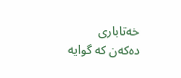خەتاباری دەکەن کە گوایە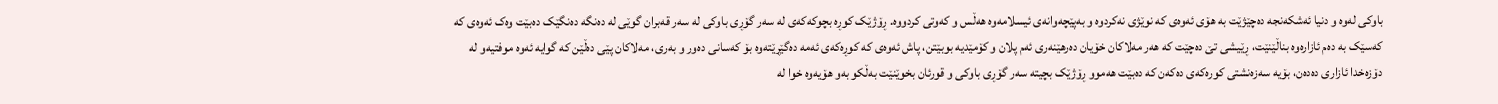باوکی لەوە و دنیا ئەشکەنجە دەچێژێت بە هۆی ئەوەی کە نوێژی نەکردوە و بەپێچەوانەی ئیسلامەوە هەڵس و کەوتی کردووە. ڕۆژێک کوڕە بچوکەکەی لە سەر گۆڕی باوکی لە سەر قەبران گوێی لە دەنگە دەنگێک دەبێت وەک ئەوەی کە کەسێک بە دەم ئازارەوە بناڵێنێت، ڕێیشی تێ دەچێت کە هەر مەلاکان خۆیان دەرهێنەری ئەم پلان و کۆمێدیە بوبێتن، پاش ئەوەی کە کوڕەکەی ئەمە دەگێڕێتەوە بۆ کەسانی دەور و بەری، مەلاکان پێی دەڵێن کە گوایە ئەوە موفتیەو لە دۆزەخدا ئازاری دەدەن، بۆیە سەزەنشتی کورەکەی دەکەن کە دەبێت هەموو ڕۆژێک بچیتە سەر گۆڕی باوکی و قورئان بخوێنێت بەڵکو بەو هۆیەوە خوا لە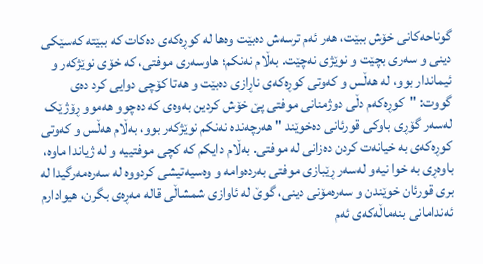گوناحەکانی خۆش ببێت، هەر ئەم ترسەش دەبێت وەها لە کوڕەکەی دەکات کە ببێتە کەسێکی دینی و سەری بچێت و نوێژی نەچێت. بەڵام نەنکم؛ هاوسەری موفتی، کە خۆی نوێژکەر و ئیماندار بوو، لە هەڵس و کەوتی کوڕەکەی ناڕازی دەبێت و هەتا کۆچی دوایی کرد دەی گووت: "کوڕەکەم دڵی دوژمنانی موفتی پێ خۆش کردین بەوەی کە دەچوو هەموو ڕۆژێک لەسەر گۆڕی باوکی قورئانی دەخوێند " هەرچەندە نەنکم نوێژکەر بوو، بەڵام هەڵس و کەوتی کوڕەکەی بە خیانەت کردن دەزانی لە موفتی. بەڵام دایکم کە کچی موفتییە و لە ژیاندا ماوە، باوەڕی بە خوا نیەو لەسەر ڕێبازی موفتی بەردەوامە و وەسیەتیشی کردووە لە سەرەمەرگیدا لە بری قورئان خوێندن و سەرەمۆنی دینی، گوێ لە ئاوازی شمشاڵی قالە مەڕەی بگرن، هیوادارم ئەندامانی بنەماڵەکەی ئەم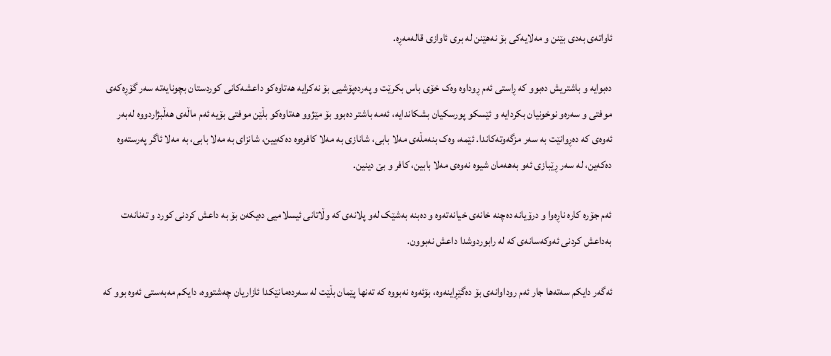ئاواتەی بەدی بێنن و مەلایەکی بۆ نەهێنن لە بری ئاوازی قالەمەڕە.

دەبوایە و باشتریش دەبوو کە ڕاستی ئەم ڕوداوە وەک خۆی باس بکرێت و پەردەپۆشیی بۆ نەکرایە هەتاوەکو داعشەکانی کوردستان بچونایەتە سەر گۆڕەکەی موفتی و سەرەو نوخونیان بکردایە و ئێسکو پورسکیان بشکاندایە، ئەمە باشتر دەبوو بۆ مێژوو هەتاوەکو بڵێن موفتی بۆیە ئەم ماڵەی هەڵبژاردووە لەبەر ئەوەی کە دەڕوانێت بە سەر مزگەوتەکاندا. ئێمە، وەک بنەمڵەی مەلا بابی، شانازی بە مەلا کافرەوە دەکەیین، شانزای بە مەلا بابی، بە مەلا ئاگر پەرستەوە دەکەین، لە سەر ڕێبازی ئەو بەهەمان شیوە نەوەی مەلا بابین، کافر و بێ دینین.

ئەم جۆرە کارە ناڕەوا و درۆیانە دەچنە خانەی خیانەتەوە و دەبنە بەشێک لەو پلانەی کە وڵاتانی ئیسلامیی دەیکەن بۆ بە داعش کردنی کورد و تەنانەت بەداعش کردنی ئەوکەسانەی کە لە رابوردوشدا داعش نەبوون.

ئەگەر دایکم سەتەها جار ئەم روداوانەی بۆ دەگێڕاینەوە، بۆئەوە نەبووە کە تەنها پێمان بڵێت لە سەردەمانێکدا ئازاریان چەشتووە، دایکم مەبەستی ئەوە بوو کە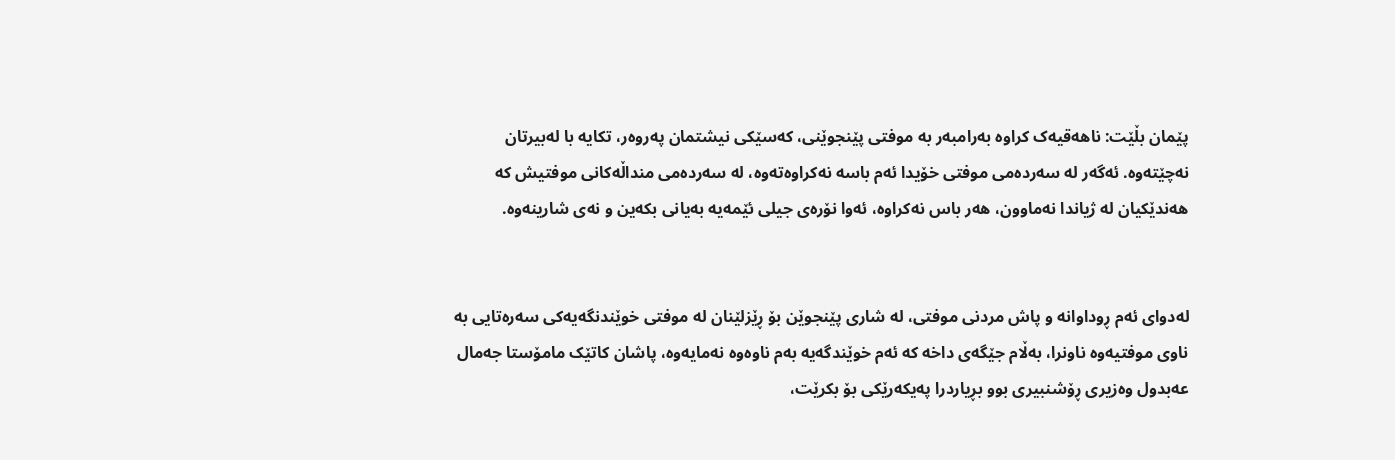پێمان بڵێت: ناهەقیەک کراوە بەرامبەر بە موفتی پێنجوێنی، کەسێکی نیشتمان پەروەر، تکایە با لەبیرتان نەچێتەوە. ئەگەر لە سەردەمی موفتی خۆیدا ئەم باسە نەکراوەتەوە، لە سەردەمی منداڵەکانی موفتیش کە هەندێکیان لە ژیاندا نەماوون، هەر باس نەکراوە، ئەوا نۆرەی جیلی ئێمەیە بەیانی بکەین و نەی شارینەوە.


لەدوای ئەم ڕوداوانە و پاش مردنی موفتی، لە شاری پێنجوێن بۆ ڕێزلێنان لە موفتی خوێندنگەیەکی سەرەتایی بە ناوی موفتیەوە ناونرا، بەڵام جێگەی داخە کە ئەم خوێندگەیە بەم ناوەوە نەمایەوە، پاشان کاتێک مامۆستا جەمال عەبدول وەزیری ڕۆشنبیری بوو بڕیاردرا پەیکەرێکی بۆ بکرێت،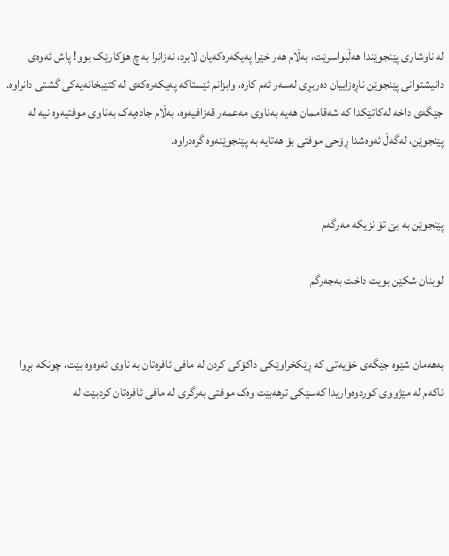لە ناوشاری پێنجوێندا هەڵبواسرێت، بەڵام هەر خێرا پەیکەرەکەیان لابرد، نەزانرا بە چ هۆکارێک بوو! پاش ئەوەی دانیشتوانی پێنجوێن ناڕەزاییان دەربڕی لەسەر ئەم کارە، وابزانم ئێستاکە پەیکەرەکەی لە کتێبخانەیەکی گشتی دانراوە. جێگەی داخە لەکاتێکدا کە شەقاممان هەیە بەناوی مەعمەر قەزافیەوە، بەڵام جادەیەک بەناوی موفتیەوە نیە لە پێنجوێن، لەگەڵ ئەوەشدا ڕۆحی موفتی بۆ هەتایە بە پێنجوێنەوە گرەدراوە.


پێنجوێن بە بێ تۆ نزیکە مەرگەم

لوبنان شکێن بویت داخت بەجەرگم


بەهەمان شێوە جێگەی خۆیەتی کە ڕێکخراوێکی داکۆکی کردن لە مافی ئافرەتان بە ناوی ئەوەوە بێت، چونکە بڕوا ناکەم لە مێژووی کوردوەواریدا کەسێکی ترهەبێت وەک موفتی بەرگری لە مافی ئافرەتان کردبێت لە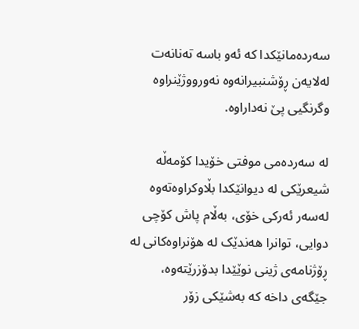سەردەمانێکدا کە ئەو باسە تەنانەت لەلایەن ڕۆشنبیرانەوە نەورووژێنراوە وگرنگیی پێ نەداراوە.

لە سەردەمی موفتی خۆیدا کۆمەڵە شیعرێکی لە دیوانێکدا بڵاوکراوەتەوە لەسەر ئەرکی خۆی، بەڵام پاش کۆچی دوایی، توانرا هەندێک لە هۆنراوەکانی لە ڕۆژنامەی ژینی نوێێدا بدۆزرێتەوە، جێگەی داخە کە بەشێکی زۆر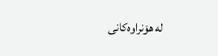لە هۆنراوەکانی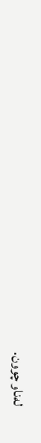لەناو چوون.